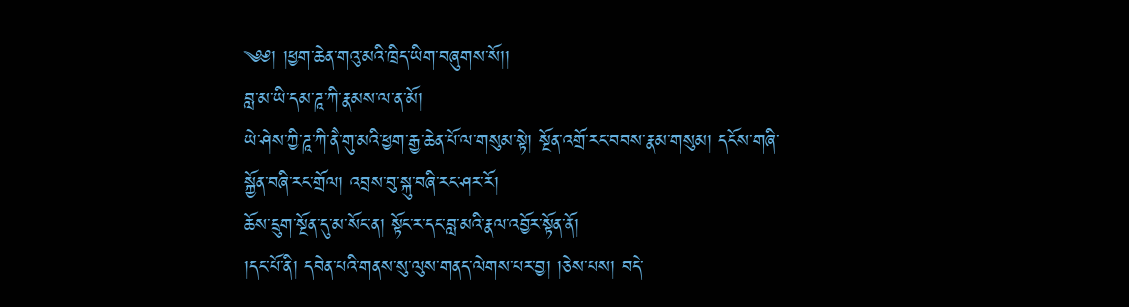༄༅། །ཕྱག་ཆེན་གའུ་མའི་ཁྲིད་ཡིག་བཞུགས་སོ།།
བླ་མ་ཡི་དམ་ཌཱ་ཀི་རྣམས་ལ་ན་མོ།
ཡེ་ཤེས་ཀྱི་ཌཱ་ཀི་ནཻ་གུ་མའི་ཕྱག་རྒྱ་ཆེན་པོ་ལ་གསུམ་སྟེ། སྔོན་འགྲོ་རང་བབས་རྣམ་གསུམ། དངོས་གཞི་སྐྱོན་བཞི་རང་གྲོལ། འབྲས་བུ་སྐུ་བཞི་རང་ཤར་རོ།
ཆོས་དྲུག་སྔོན་དུ་མ་སོང་ན། སྟོང་ར་དང་བླ་མའི་རྣལ་འབྱོར་སྟོན་ནོ།
།དང་པོ་ནི། དབེན་པའི་གནས་སུ་ལུས་གནད་ལེགས་པར་བྱ། །ཅེས་པས། བདེ་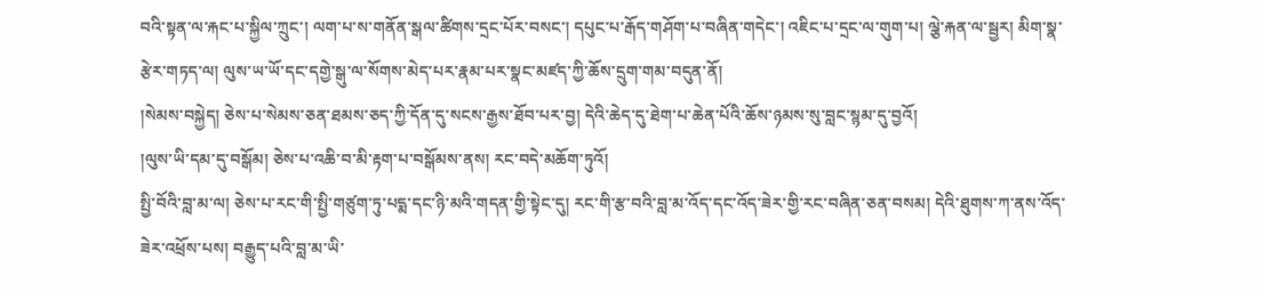བའི་སྟན་ལ་རྐང་པ་སྐྱིལ་ཀྲུང་། ལག་པ་ས་གནོན་སྒལ་ཚིགས་དྲང་པོར་བསང་། དཔུང་པ་རྒོད་གཤོག་པ་བཞིན་གདེང་། འཇིང་པ་དྲང་ལ་གུག་པ། ལྕེ་རྐན་ལ་སྦྱར། མིག་སྣ་རྩེར་གཏད་ལ། ལུས་ཡ་ཡོ་དང་དགྱེ་སྒུ་ལ་སོགས་མེད་པར་རྣམ་པར་སྣང་མཛད་ཀྱི་ཆོས་དྲུག་གམ་བདུན་ནོ།
།སེམས་བསྐྱེད། ཅེས་པ་སེམས་ཅན་ཐམས་ཅད་ཀྱི་དོན་དུ་སངས་རྒྱས་ཐོབ་པར་བྱ། དེའི་ཆེད་དུ་ཐེག་པ་ཆེན་པོའི་ཆོས་ཉམས་སུ་བླང་སྙམ་དུ་བྱའོ།
།ལུས་ཡི་དམ་དུ་བསྒོམ། ཅེས་པ་འཆི་བ་མི་རྟག་པ་བསྒོམས་ནས། རང་བདེ་མཆོག་ཏུའོ།
སྤྱི་བོའི་བླ་མ་ལ། ཅེས་པ་རང་གི་སྤྱི་གཙུག་ཏུ་པདྨ་དང་ཉི་མའི་གདན་གྱི་སྟེང་དུ། རང་གི་རྩ་བའི་བླ་མ་འོད་དང་འོད་ཟེར་གྱི་རང་བཞིན་ཅན་བསམ། དེའི་ཐུགས་ཀ་ནས་འོད་ཟེར་འཕྲོས་པས། བརྒྱུད་པའི་བླ་མ་ཡི་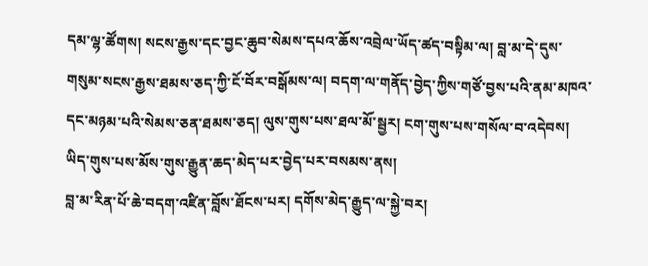དམ་ལྷ་ཚོགས། སངས་རྒྱས་དང་བྱང་ཆུབ་སེམས་དཔའ་ཆོས་འབྲེལ་ཡོད་ཚད་བསྟིམ་ལ། བླ་མ་དེ་དུས་གསུམ་སངས་རྒྱས་ཐམས་ཅད་ཀྱི་ངོ་བོར་བསྒོམས་ལ། བདག་ལ་གནོད་བྱེད་ཀྱིས་གཙོ་བྱས་པའི་ནམ་མཁའ་དང་མཉམ་པའི་སེམས་ཅན་ཐམས་ཅད། ལུས་གུས་པས་ཐལ་མོ་སྦྱར། ངག་གུས་པས་གསོལ་བ་འདེབས། ཡིད་གུས་པས་མོས་གུས་རྒྱུན་ཆད་མེད་པར་བྱེད་པར་བསམས་ནས།
བླ་མ་རིན་པོ་ཆེ་བདག་འཛིན་བློས་ཐོངས་པར། དགོས་མེད་རྒྱུད་ལ་སྐྱེ་བར།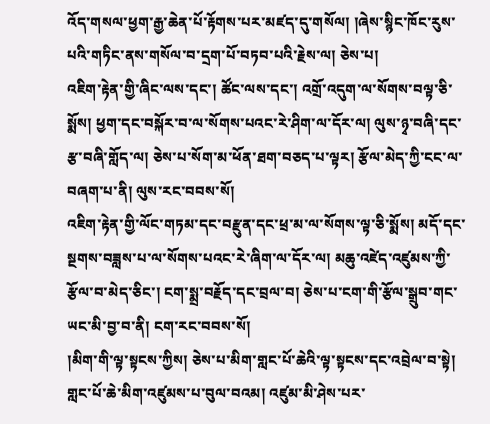འོད་གསལ་ཕྱག་རྒྱ་ཆེན་པོ་རྟོགས་པར་མཛད་དུ་གསོལ། །ཞེས་སྙིང་ཁོང་རུས་པའི་གཏིང་ནས་གསོལ་བ་དྲག་པོ་བཏབ་པའི་རྗེས་ལ། ཅེས་པ།
འཇིག་རྟེན་གྱི་ཞིང་ལས་དང་། ཚོང་ལས་དང་། འགྲོ་འདུག་ལ་སོགས་བལྟ་ཅི་སྨོས། ཕྱག་དང་བསྐོར་བ་ལ་སོགས་པའང་རེ་ཤིག་ལ་དོར་ལ། ལུས་ཉྭ་བཞི་དང་རྩ་བཞི་གློད་ལ། ཅེས་པ་སོག་མ་ཕོན་ཐག་བཅད་པ་ལྟར། རྩོལ་མེད་ཀྱི་ངང་ལ་བཞག་པ་ནི། ལུས་རང་བབས་སོ།
འཇིག་རྟེན་གྱི་ལོང་གཏམ་དང་བརྫུན་དང་ཕྲ་མ་ལ་སོགས་ལྟ་ཅི་སྨོས། མདོ་དང་སྔགས་བཟླས་པ་ལ་སོགས་པའང་རེ་ཞིག་ལ་དོར་ལ། མཆུ་འཛེད་འཛུམས་ཀྱི་རྩོལ་བ་མེད་ཅིང་། ངག་སྨྲ་བརྗོད་དང་བྲལ་བ། ཅེས་པ་ངག་གི་རྩོལ་སྒྲུབ་གང་ཡང་མི་བྱ་བ་ནི། ངག་རང་བབས་སོ།
།མིག་གི་ལྟ་སྟངས་ཀྱིས། ཅེས་པ་མིག་གླང་པོ་ཆེའི་ལྟ་སྟངས་དང་འབྲེལ་བ་སྟེ། གླང་པོ་ཆེ་མིག་འཛུམས་པ་བུལ་བའམ། འཛུམ་མི་ཤེས་པར་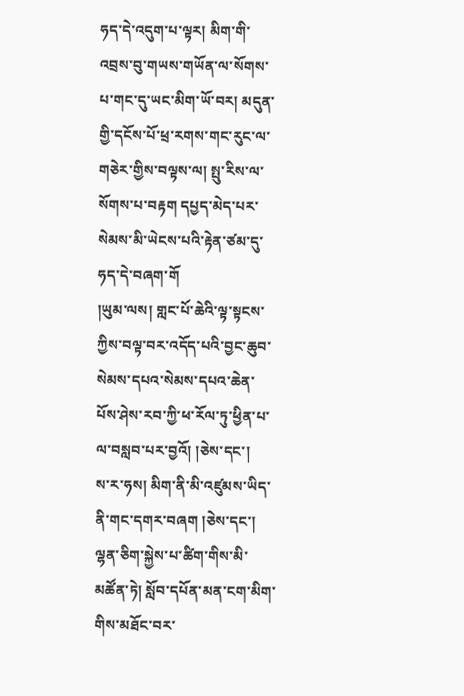ཧད་དེ་འདུག་པ་ལྟར། མིག་གི་འབྲས་བུ་གཡས་གཡོན་ལ་སོགས་པ་གང་དུ་ཡང་མིག་ཡོ་བར། མདུན་གྱི་དངོས་པོ་ཕྲ་རགས་གང་རུང་ལ་གཅེར་གྱིས་བལྟས་ལ། སྤུ་རིས་ལ་སོགས་པ་བརྟག དཔྱད་མེད་པར་སེམས་མི་ཡེངས་པའི་རྟེན་ཙམ་དུ་ཧད་དེ་བཞག་གོ
།ཡུམ་ལས། གླང་པོ་ཆེའི་ལྟ་སྟངས་ཀྱིས་བལྟ་བར་འདོད་པའི་བྱང་ཆུབ་སེམས་དཔའ་སེམས་དཔའ་ཆེན་པོས་ཤེས་རབ་ཀྱི་ཕ་རོལ་ཏུ་ཕྱིན་པ་ལ་བསླབ་པར་བྱའོ། །ཅེས་དང་།
ས་ར་ཧས། མིག་ནི་མི་འཛུམས་ཡིད་ནི་གང་དགར་བཞག །ཅེས་དང་། ལྷན་ཅིག་སྐྱེས་པ་ཚིག་གིས་མི་མཚོན་ཏེ། སློབ་དཔོན་མན་ངག་མིག་གིས་མཐོང་བར་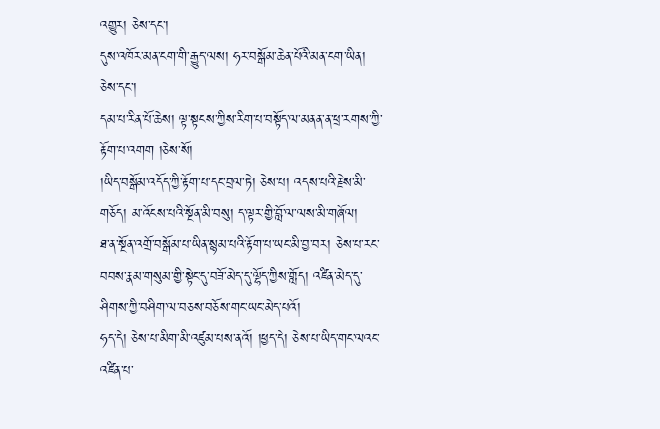འགྱུར། ཅེས་དང་།
དུས་འཁོར་མན་ངག་གི་རྒྱུད་ལས། ཧར་བསྒོམ་ཆེན་པོའི་མན་ངག་ཡིན། ཅེས་དང་།
དམ་པ་རིན་པོ་ཆེས། ལྟ་སྟངས་ཀྱིས་རིག་པ་བསྟོད་ལ་མནན་ན་ཕྲ་རགས་ཀྱི་རྟོག་པ་འགག །ཅེས་སོ།
།ཡིད་བསྒོམ་འདོད་ཀྱི་རྟོག་པ་དང་བྲལ་ཏེ། ཅེས་པ། འདས་པའི་རྗེས་མི་གཅོད། མ་འོངས་པའི་སྔོན་མི་བསུ། ད་ལྟར་གྱི་བློ་ལ་ལས་མི་གཞོལ།
ཐ་ན་སྔོན་འགྲོ་བསྒོམ་པ་ཡིན་སྙམ་པའི་རྟོག་པ་ཡང་མི་བྱ་བར། ཅེས་པ་རང་བབས་རྣམ་གསུམ་གྱི་སྟེང་དུ་བཟོ་མེད་དུ་ལྷོད་ཀྱིས་གློད། འཛིན་མེད་དུ་ཤིགས་ཀྱི་བཤིག་ལ་བཅས་བཅོས་གང་ཡང་མེད་པའོ།
ཧད་དེ། ཅེས་པ་མིག་མི་འཛུམ་པས་ནའོ། །ཕྱད་དེ། ཅེས་པ་ཡིད་གང་ལའང་འཛིན་པ་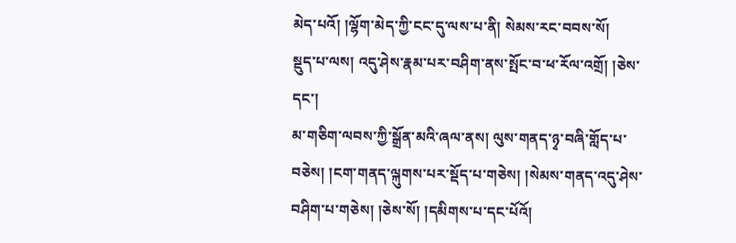མེད་པའོ། །ལྷོག་མེད་ཀྱི་ངང་དུ་ལས་པ་ནི། སེམས་རང་བབས་སོ།
སྡུད་པ་ལས། འདུ་ཤེས་རྣམ་པར་བཤིག་ནས་སྤོང་བ་ཕ་རོལ་འགྲོ། །ཅེས་དང་།
མ་གཅིག་ལབས་ཀྱི་སྒྲོན་མའི་ཞལ་ནས། ལུས་གནད་ཉྭ་བཞི་གློད་པ་བཅེས། །ངག་གནད་ལྐུགས་པར་སྡོད་པ་གཅེས། །སེམས་གནད་འདུ་ཤེས་བཤིག་པ་གཅེས། །ཅེས་སོ། །དམིགས་པ་དང་པོའོ།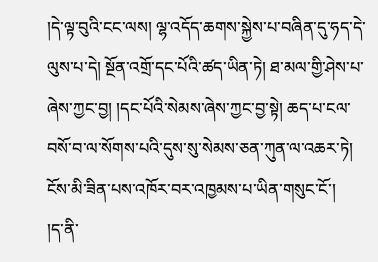།དེ་ལྟ་བུའི་ངང་ལས། ལྷ་འདོད་ཆགས་སྐྱེས་པ་བཞིན་དུ་ཧད་དེ་ལུས་པ་དེ། སྔོན་འགྲོ་དང་པོའི་ཚད་ཡིན་ཏེ། ཐ་མལ་གྱི་ཤེས་པ་ཞེས་ཀྱང་བྱ། །དང་པོའི་སེམས་ཞེས་ཀྱང་བྱ་སྟེ། ཆད་པ་ངལ་བསོ་བ་ལ་སོགས་པའི་དུས་སུ་སེམས་ཅན་ཀུན་ལ་འཆར་ཏེ། ངོས་མི་ཟིན་པས་འཁོར་བར་འཁྱམས་པ་ཡིན་གསུང་ངོ་།
།ད་ནི་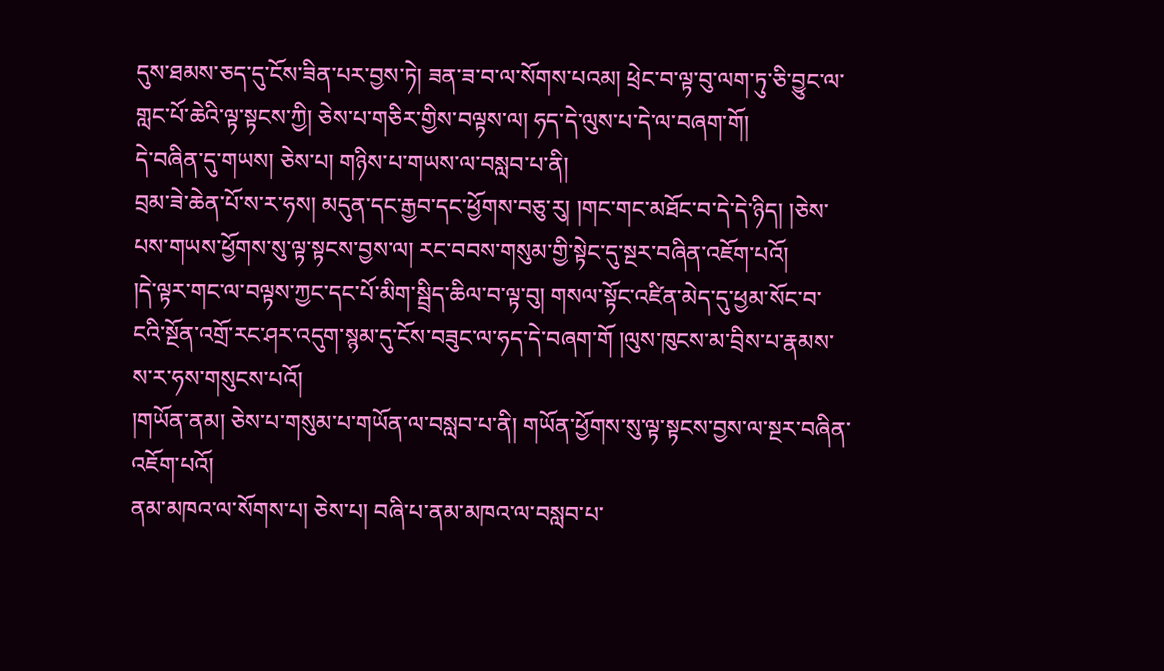དུས་ཐམས་ཅད་དུ་ངོས་ཟིན་པར་བྱས་ཏེ། ཟན་ཟ་བ་ལ་སོགས་པའམ། ཕྲེང་བ་ལྟ་བུ་ལག་ཏུ་ཅི་བྱུང་ལ་གླང་པོ་ཆེའི་ལྟ་སྟངས་ཀྱི། ཅེས་པ་གཅིར་གྱིས་བལྟས་ལ། ཧད་དེ་ལུས་པ་དེ་ལ་བཞག་གོ།
དེ་བཞིན་དུ་གཡས། ཅེས་པ། གཉིས་པ་གཡས་ལ་བསླབ་པ་ནི།
བྲམ་ཟེ་ཆེན་པོ་ས་ར་ཧས། མདུན་དང་རྒྱབ་དང་ཕྱོགས་བཅུ་རུ། །གང་གང་མཐོང་བ་དེ་དེ་ཉིད། །ཅེས་པས་གཡས་ཕྱོགས་སུ་ལྟ་སྟངས་བྱས་ལ། རང་བབས་གསུམ་གྱི་སྟེང་དུ་སྔར་བཞིན་འཇོག་པའོ།
།དེ་ལྟར་གང་ལ་བལྟས་ཀྱང་དང་པོ་མིག་སྦྲིད་ཆིལ་བ་ལྟ་བུ། གསལ་སྟོང་འཛིན་མེད་དུ་ཕྱམ་སོང་བ་ངའི་སྔོན་འགྲོ་རང་ཤར་འདུག་སྙམ་དུ་ངོས་བཟུང་ལ་ཧད་དེ་བཞག་གོ །ལུས་ཁུངས་མ་བྲིས་པ་རྣམས་ས་ར་ཧས་གསུངས་པའོ།
།གཡོན་ནམ། ཅེས་པ་གསུམ་པ་གཡོན་ལ་བསླབ་པ་ནི། གཡོན་ཕྱོགས་སུ་ལྟ་སྟངས་བྱས་ལ་སྔར་བཞིན་འཇོག་པའོ།
ནམ་མཁའ་ལ་སོགས་པ། ཅེས་པ། བཞི་པ་ནམ་མཁའ་ལ་བསླབ་པ་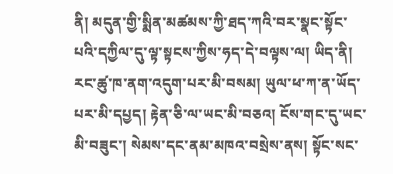ནི། མདུན་གྱི་སྨིན་མཚམས་ཀྱི་ཐད་ཀའི་བར་སྣང་སྟོང་པའི་དཀྱིལ་དུ་ལྟ་སྟངས་ཀྱིས་ཧད་དེ་བལྟས་ལ། ཡིད་ནི། རང་ཚུ་ཁ་ནག་འདུག་པར་མི་བསམ། ཡུལ་ཕ་ཀ་ན་ཡོད་པར་མི་དཔྱད། རྟེན་ཅི་ལ་ཡང་མི་བཅའ། ངོས་གང་དུ་ཡང་མི་བཟུང་། སེམས་དང་ནམ་མཁའ་བསྲེས་ནས། སྟོང་སང་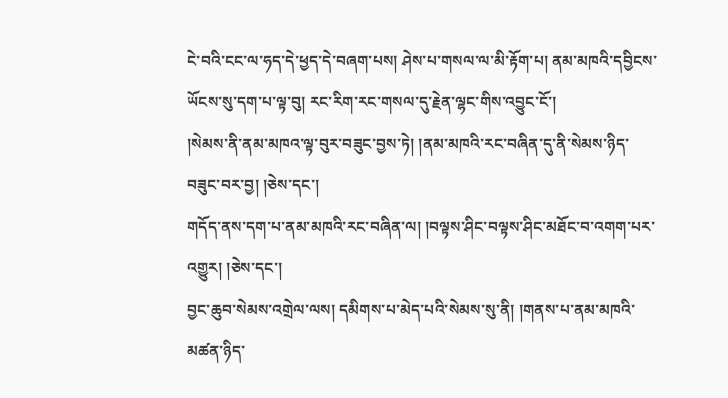ངེ་བའི་ངང་ལ་ཧད་དེ་ཕྱད་དེ་བཞག་པས། ཤེས་པ་གསལ་ལ་མི་རྟོག་པ། ནམ་མཁའི་དབྱིངས་ཡོངས་སུ་དག་པ་ལྟ་བུ། རང་རིག་རང་གསལ་དུ་རྗེན་ལྷང་གིས་འབྱུང་ངོ་།
།སེམས་ནི་ནམ་མཁའ་ལྟ་བུར་བཟུང་བྱས་ཏེ། །ནམ་མཁའི་རང་བཞིན་དུ་ནི་སེམས་ཉིད་བཟུང་བར་བྱ། །ཅེས་དང་།
གདོད་ནས་དག་པ་ནམ་མཁའི་རང་བཞིན་ལ། །བལྟས་ཤིང་བལྟས་ཤིང་མཐོང་བ་འགག་པར་འགྱུར། །ཅེས་དང་།
བྱང་ཆུབ་སེམས་འགྲེལ་ལས། དམིགས་པ་མེད་པའི་སེམས་སུ་ནི། །གནས་པ་ནམ་མཁའི་མཚན་ཉིད་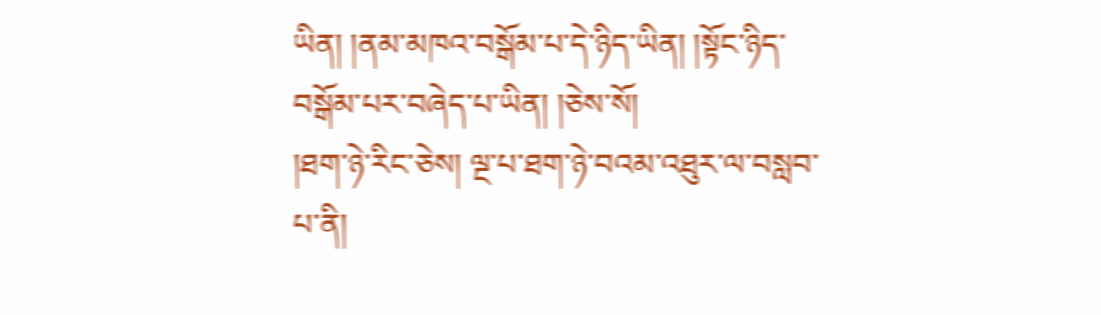ཡིན། །ནམ་མཁའ་བསྒོམ་པ་དེ་ཉིད་ཡིན། །སྟོང་ཉིད་བསྒོམ་པར་བཞེད་པ་ཡིན། །ཅེས་སོ།
།ཐག་ཉེ་རིང་ཅེས། ལྔ་པ་ཐག་ཉེ་བའམ་འཐུར་ལ་བསླབ་པ་ནི།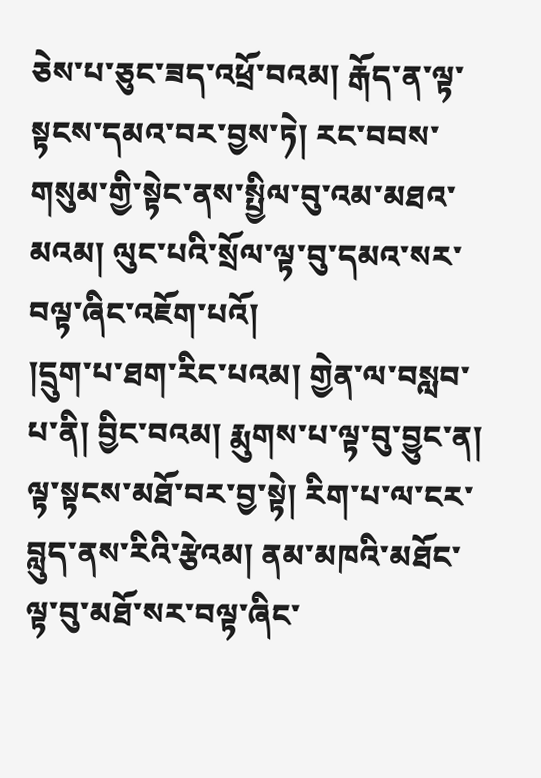ཅེས་པ་ཅུང་ཟད་འཕྲོ་བའམ། རྒོད་ན་ལྟ་སྟངས་དམའ་བར་བྱས་ཏེ། རང་བབས་གསུམ་གྱི་སྟེང་ནས་སྤྱིལ་བུ་འམ་མཐའ་མའམ། ལུང་པའི་སྲོལ་ལྟ་བུ་དམའ་སར་བལྟ་ཞིང་འཇོག་པའོ།
།དྲུག་པ་ཐག་རིང་པའམ། གྱེན་ལ་བསླབ་པ་ནི། བྱིང་བའམ། རྨུགས་པ་ལྟ་བུ་བྱུང་ན། ལྟ་སྟངས་མཐོ་བར་བྱ་སྟེ། རིག་པ་ལ་ངར་བླུད་ནས་རིའི་རྩེའམ། ནམ་མཁའི་མཐོང་ལྟ་བུ་མཐོ་སར་བལྟ་ཞིང་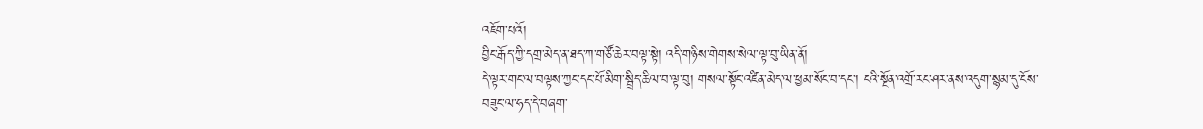འཇོག་པའོ།
བྱིང་རྒོད་ཀྱི་དགྲ་མེད་ན་ཐད་ཀ་གཙོ་ཆེར་བལྟ་སྟེ། འདི་གཉིས་གེགས་སེལ་ལྟ་བུ་ཡིན་ནོ།
དེ་ལྟར་གང་ལ་བལྟས་ཀྱང་དང་པོ་མིག་སྦྲིད་ཆིལ་བ་ལྟ་བུ། གསལ་སྟོང་འཛིན་མེད་ལ་ཕྱམ་སོང་བ་དང་། ངའི་སྔོན་འགྲོ་རང་ཤར་ནས་འདུག་སྙམ་དུ་ངོས་བཟུང་ལ་ཧད་དེ་བཞག་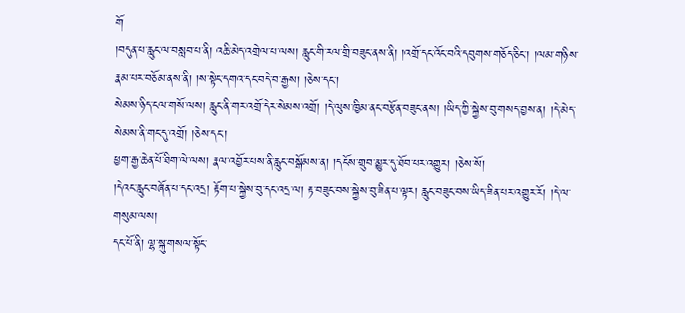གོ
།བདུན་པ་རླུང་ལ་བསླབ་པ་ནི། འཆི་མེད་འགྲེལ་པ་ལས། རླུང་གི་རལ་གྲི་བཟུང་ནས་ནི། །འགྲོ་དང་འོང་བའི་དབུགས་གཅོད་ཅིང་། །ལམ་གཉིས་རྣམ་པར་བཅོམ་ནས་ནི། །ས་སྟེང་དགའ་དང་བདེ་བ་རྒྱས། །ཅེས་དང་།
སེམས་ཉིད་ངལ་གསོ་ལས། རླུང་ནི་གར་འགྲོ་དེར་སེམས་འགྲོ། །དེ་ལུས་ཁྱིམ་ནང་བརྩོན་བཟུང་ནས། །ཡིད་ཀྱི་སྐྱེས་བུ་གསད་བྱས་ན། །དེ་མེད་སེམས་ནི་གང་དུ་འགྲོ། །ཅེས་དང་།
ཕྱག་རྒྱ་ཆེན་པོ་ཐིག་ལེ་ལས། རྣལ་འབྱོར་པས་ནི་རླུང་བསྒོམས་ན། །དངོས་གྲུབ་མྱུར་དུ་ཐོབ་པར་འགྱུར། །ཅེས་སོ།
།དེའང་རླུང་བཞོན་པ་དང་འདྲ། རྟོག་པ་སྐྱེས་བུ་དང་འདྲ་ལ། རྟ་བཟུང་བས་སྐྱེས་བུ་ཟིན་པ་ལྟར། རླུང་བཟུང་བས་ཡིད་ཟིན་པར་འགྱུར་རོ། །དེ་ལ་གསུམ་ལས།
དང་པོ་ནི། ལྷ་སྐུ་གསལ་སྟོང་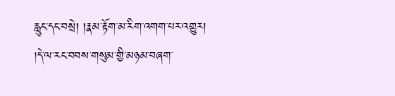རླུང་དང་བསྲེ། །རྣམ་རྟོག་མ་རིག་འགག་པར་འགྱུར།
།དེ་ལ་རང་བབས་གསུམ་གྱི་མཉམ་བཞག་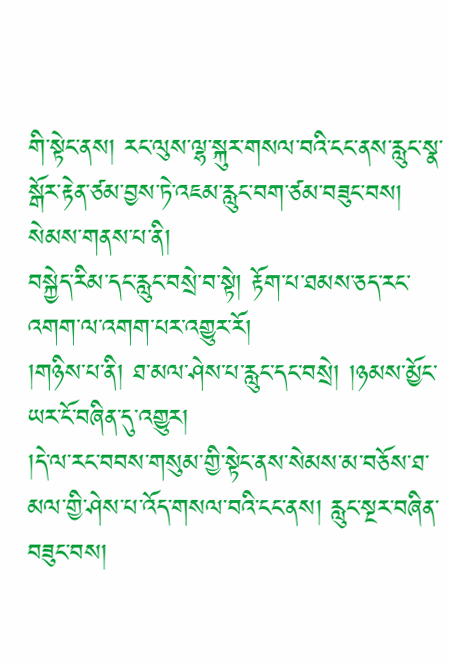གི་སྟེང་ནས། རང་ལུས་ལྷ་སྐུར་གསལ་བའི་ངང་ནས་རླུང་སྣ་སྒོར་རྟེན་ཙམ་བྱས་ཏེ་འཇམ་རླུང་བག་ཙམ་བཟུང་བས། སེམས་གནས་པ་ནི།
བསྐྱེད་རིམ་དང་རླུང་བསྲེ་བ་སྟེ། རྟོག་པ་ཐམས་ཅད་རང་འགག་ལ་འགག་པར་འགྱུར་རོ།
།གཉིས་པ་ནི། ཐ་མལ་ཤེས་པ་རླུང་དང་བསྲེ། །ཉམས་མྱོང་ཡར་ངོ་བཞིན་དུ་འགྱུར།
།དེ་ལ་རང་བབས་གསུམ་གྱི་སྟེང་ནས་སེམས་མ་བཅོས་ཐ་མལ་གྱི་ཤེས་པ་འོད་གསལ་བའི་ངང་ནས། རླུང་སྔར་བཞིན་བཟུང་བས།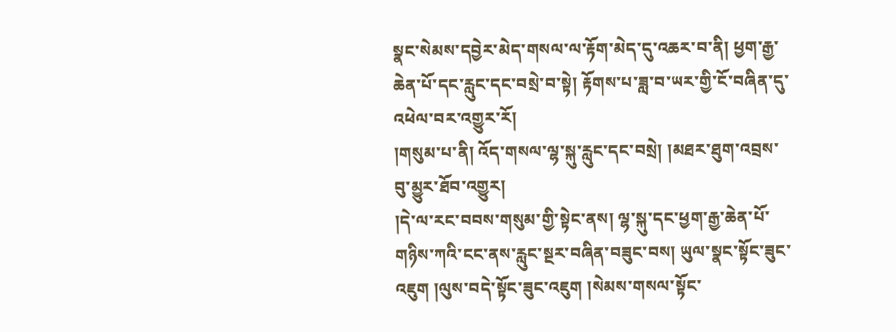སྣང་སེམས་དབྱེར་མེད་གསལ་ལ་རྟོག་མེད་དུ་འཆར་བ་ནི། ཕྱག་རྒྱ་ཆེན་པོ་དང་རླུང་དང་བསྲེ་བ་སྟེ། རྟོགས་པ་ཟླ་བ་ཡར་གྱི་ངོ་བཞིན་དུ་འཕེལ་བར་འགྱུར་རོ།
།གསུམ་པ་ནི། འོད་གསལ་ལྷ་སྐུ་རླུང་དང་བསྲེ། །མཐར་ཐུག་འབྲས་བུ་མྱུར་ཐོབ་འགྱུར།
།དེ་ལ་རང་བབས་གསུམ་གྱི་སྟེང་ནས། ལྷ་སྐུ་དང་ཕྱག་རྒྱ་ཆེན་པོ་གཉིས་ཀའི་ངང་ནས་རླུང་སྔར་བཞིན་བཟུང་བས། ཡུལ་སྣང་སྟོང་ཟུང་འཇུག །ལུས་བདེ་སྟོང་ཟུང་འཇུག །སེམས་གསལ་སྟོང་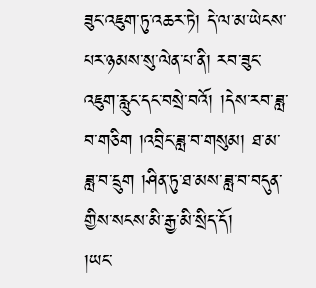ཟུང་འཇུག་ཏུ་འཆར་ཏེ། དེ་ལ་མ་ཡེངས་པར་ཉམས་སུ་ལེན་པ་ནི། རབ་ཟུང་འཇུག་རླུང་དང་བསྲེ་བའོ། །དེས་རབ་ཟླ་བ་གཅིག །འབྲིང་ཟླ་བ་གསུམ། ཐ་མ་ཟླ་བ་དྲུག །ཤིན་ཏུ་ཐ་མས་ཟླ་བ་བདུན་གྱིས་སངས་མི་རྒྱ་མི་སྲིད་དོ།
།ཡང་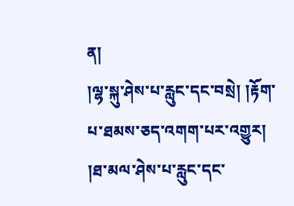ན།
།ལྷ་སྐུ་ཤེས་པ་རླུང་དང་བསྲེ། །རྟོག་པ་ཐམས་ཅད་འགག་པར་འགྱུར།
།ཐ་མལ་ཤེས་པ་རླུང་དང་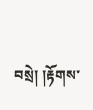བསྲེ། །རྟོགས་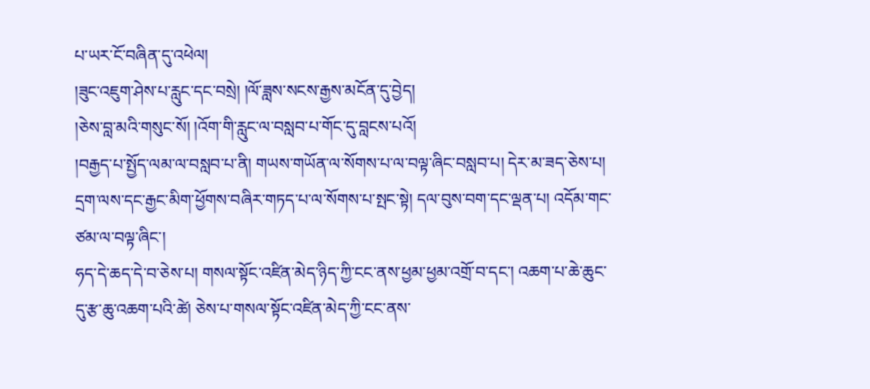པ་ཡར་ངོ་བཞིན་དུ་འཕེལ།
།ཟུང་འཇུག་ཤེས་པ་རླུང་དང་བསྲེ། །ལོ་ཟླས་སངས་རྒྱས་མངོན་དུ་བྱེད།
།ཅེས་བླ་མའི་གསུང་སོ། །འོག་གི་རླུང་ལ་བསླབ་པ་གོང་དུ་བླངས་པའོ།
།བརྒྱད་པ་སྤྱོད་ལམ་ལ་བསླབ་པ་ནི། གཡས་གཡོན་ལ་སོགས་པ་ལ་བལྟ་ཞིང་བསླབ་པ། དེར་མ་ཟད་ཅེས་པ། དྲག་ལས་དང་རྒྱང་མིག་ཕྱོགས་བཞིར་གཏད་པ་ལ་སོགས་པ་སྤང་སྟེ། དལ་བུས་བག་དང་ལྡན་པ། འདོམ་གང་ཙམ་ལ་བལྟ་ཞིང་།
ཧད་དེ་ཆད་དེ་བ་ཅེས་པ། གསལ་སྟོང་འཛིན་མེད་ཉིད་ཀྱི་ངང་ནས་ཕྱམ་ཕྱམ་འགྲོ་བ་དང་། འཆག་པ་ཆེ་ཆུང་དུ་རྩ་ཆུ་འཆག་པའི་ཚེ། ཅེས་པ་གསལ་སྟོང་འཛིན་མེད་ཀྱི་ངང་ནས་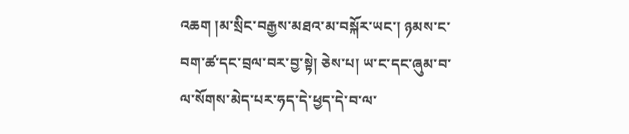འཆག །མ་སྲིང་བརྒྱས་མཐའ་མ་བསྐོར་ཡང་། ཉམས་ང་བག་ཚ་དང་བྲལ་བར་བྱ་སྟེ། ཅེས་པ། ཡ་ང་དང་ཞུམ་བ་ལ་སོགས་མེད་པར་ཧད་དེ་ཕྱད་དེ་བ་ལ་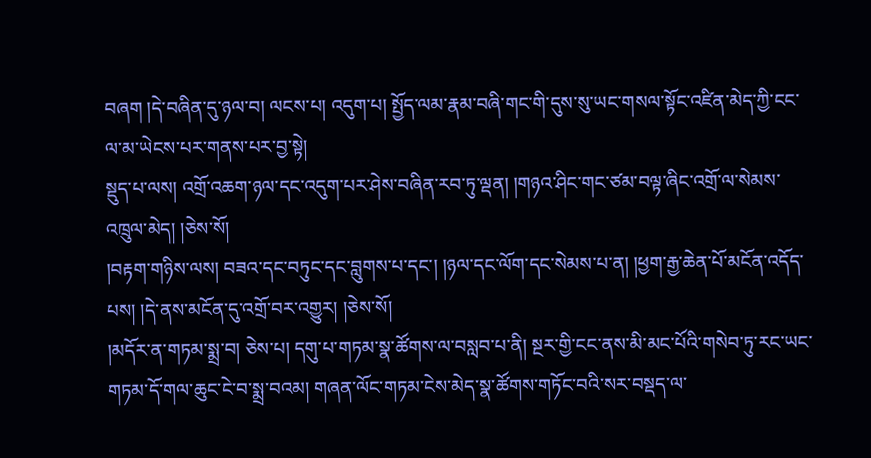བཞག །དེ་བཞིན་དུ་ཉལ་བ། ལངས་པ། འདུག་པ། སྤྱོད་ལམ་རྣམ་བཞི་གང་གི་དུས་སུ་ཡང་གསལ་སྟོང་འཛིན་མེད་ཀྱི་ངང་ལ་མ་ཡེངས་པར་གནས་པར་བྱ་སྟེ།
སྡུད་པ་ལས། འགྲོ་འཆག་ཉལ་དང་འདུག་པར་ཤེས་བཞིན་རབ་ཏུ་ལྡན། །གཉའ་ཤིང་གང་ཙམ་བལྟ་ཞིང་འགྲོ་ལ་སེམས་འཁྲུལ་མེད། །ཅེས་སོ།
།བརྟག་གཉིས་ལས། བཟའ་དང་བཏུང་དང་བླུགས་པ་དང་། །ཉལ་དང་ལོག་དང་སེམས་པ་ན། །ཕྱག་རྒྱ་ཆེན་པོ་མངོན་འདོད་པས། །དེ་ནས་མངོན་དུ་འགྲོ་བར་འགྱུར། །ཅེས་སོ།
།མདོར་ན་གཏམ་སྨྲ་བ། ཅེས་པ། དགུ་པ་གཏམ་སྣ་ཚོགས་ལ་བསླབ་པ་ནི། སྔར་གྱི་ངང་ནས་མི་མང་པོའི་གསེབ་ཏུ་རང་ཡང་གཏམ་དོ་གལ་ཆུང་ངེ་བ་སྨྲ་བའམ། གཞན་ལོང་གཏམ་ངེས་མེད་སྣ་ཚོགས་གཏོང་བའི་སར་བསྡད་ལ་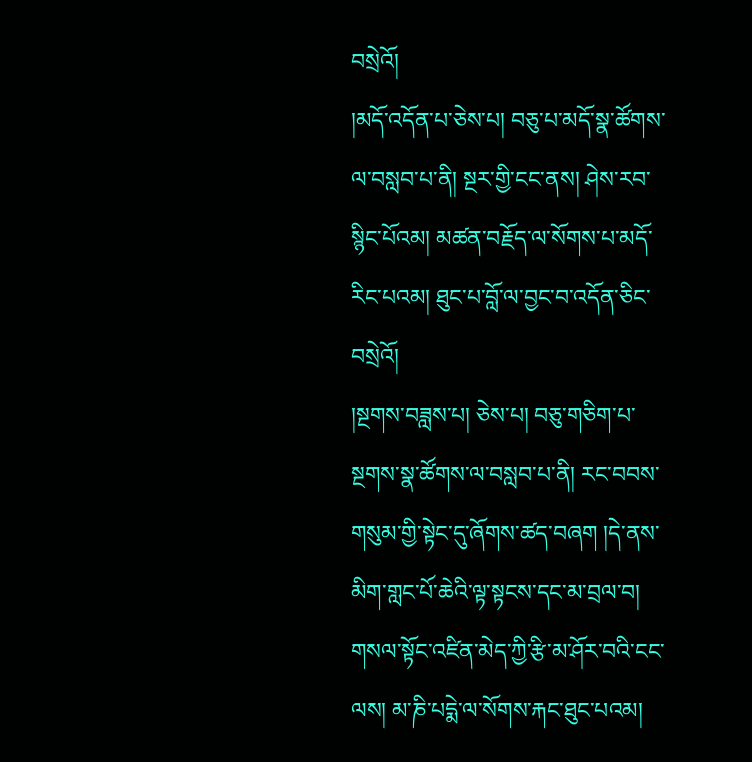བསྲེའོ།
།མདོ་འདོན་པ་ཅེས་པ། བཅུ་པ་མདོ་སྣ་ཚོགས་ལ་བསླབ་པ་ནི། སྔར་གྱི་ངང་ནས། ཤེས་རབ་སྙིང་པོའམ། མཚན་བརྗོད་ལ་སོགས་པ་མདོ་རིང་པའམ། ཐུང་པ་བློ་ལ་བྱང་བ་འདོན་ཅིང་བསྲེའོ།
།སྔགས་བཟླས་པ། ཅེས་པ། བཅུ་གཅིག་པ་སྔགས་སྣ་ཚོགས་ལ་བསླབ་པ་ནི། རང་བབས་གསུམ་གྱི་སྟེང་དུ་ཞོགས་ཚད་བཞག །དེ་ནས་མིག་གླང་པོ་ཆེའི་ལྟ་སྟངས་དང་མ་བྲལ་བ། གསལ་སྟོང་འཛིན་མེད་ཀྱི་རྩི་མ་ཤོར་བའི་ངང་ལས། མ་ཎི་པདྨེ་ལ་སོགས་རྐང་ཐུང་པའམ།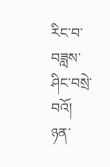རིང་བ་བཟླས་ཤིང་བསྲེ་བའོ།
ཉན་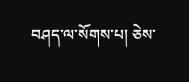བཤད་ལ་སོགས་པ། ཅེས་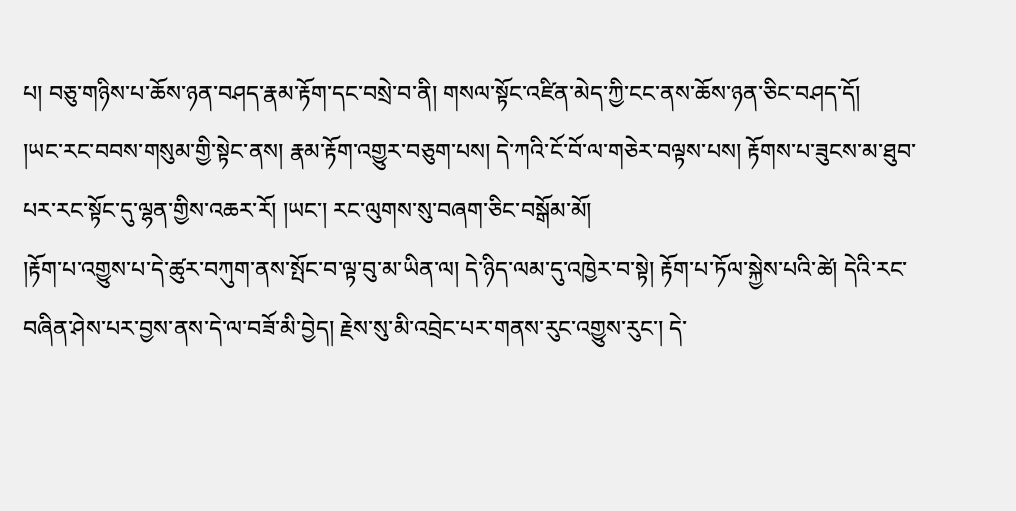པ། བཅུ་གཉིས་པ་ཆོས་ཉན་བཤད་རྣམ་རྟོག་དང་བསྲེ་བ་ནི། གསལ་སྟོང་འཛིན་མེད་ཀྱི་ངང་ནས་ཆོས་ཉན་ཅིང་བཤད་དོ།
།ཡང་རང་བབས་གསུམ་གྱི་སྟེང་ནས། རྣམ་རྟོག་འགྱུར་བཅུག་པས། དེ་ཀའི་ངོ་བོ་ལ་གཅེར་བལྟས་པས། རྟོགས་པ་ཟུངས་མ་ཐུབ་པར་རང་སྟོང་དུ་ལྷན་གྱིས་འཆར་རོ། །ཡང་། རང་ལུགས་སུ་བཞག་ཅིང་བསྒོམ་མོ།
།རྟོག་པ་འགྱུས་པ་དེ་ཚུར་བཀུག་ནས་སྤོང་བ་ལྟ་བུ་མ་ཡིན་ལ། དེ་ཉིད་ལམ་དུ་འཁྱེར་བ་སྟེ། རྟོག་པ་ཏོལ་སྐྱེས་པའི་ཚེ། དེའི་རང་བཞིན་ཤེས་པར་བྱས་ནས་དེ་ལ་བཟོ་མི་བྱེད། རྗེས་སུ་མི་འབྲེང་པར་གནས་རུང་འགྱུས་རུང་། དེ་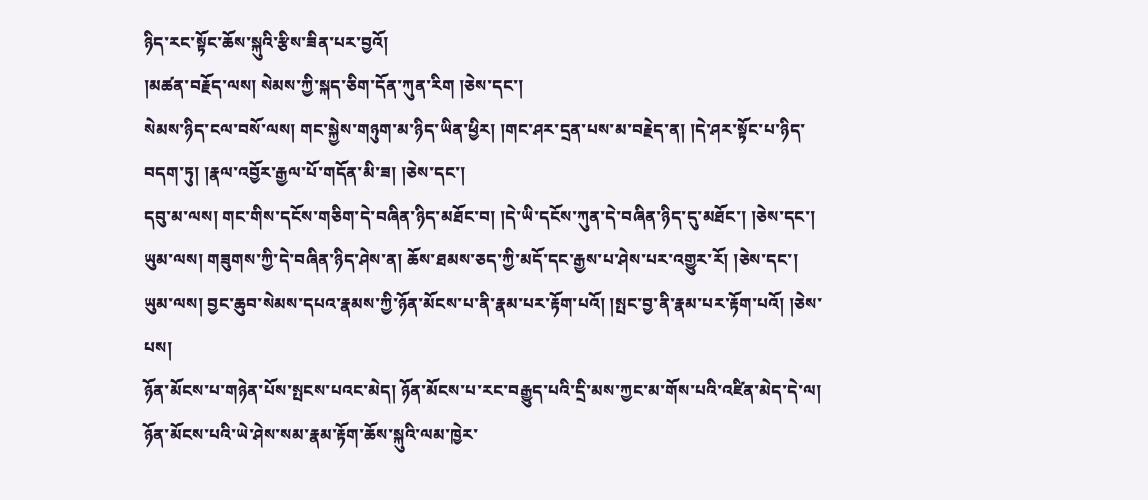ཉིད་རང་སྟོང་ཆོས་སྐུའི་རྩིས་ཟིན་པར་བྱའོ།
།མཚན་བརྗོད་ལས། སེམས་ཀྱི་སྐད་ཅིག་དོན་ཀུན་རིག །ཅེས་དང་།
སེམས་ཉིད་ངལ་བསོ་ལས། གང་སྐྱེས་གཉུག་མ་ཉིད་ཡིན་ཕྱིར། །གང་ཤར་དྲན་པས་མ་བརྗེད་ན། །དེ་ཤར་སྟོང་པ་ཉིད་བདག་ཏུ། །རྣལ་འབྱོར་རྒྱལ་པོ་གདོན་མི་ཟ། །ཅེས་དང་།
དབུ་མ་ལས། གང་གིས་དངོས་གཅིག་དེ་བཞིན་ཉིད་མཐོང་བ། །དེ་ཡི་དངོས་ཀུན་དེ་བཞིན་ཉིད་དུ་མཐོང་། །ཅེས་དང་།
ཡུམ་ལས། གཟུགས་ཀྱི་དེ་བཞིན་ཉིད་ཤེས་ན། ཆོས་ཐམས་ཅད་ཀྱི་མདོ་དང་རྒྱས་པ་ཤེས་པར་འགྱུར་རོ། །ཅེས་དང་།
ཡུམ་ལས། བྱང་ཆུབ་སེམས་དཔའ་རྣམས་ཀྱི་ཉོན་མོངས་པ་ནི་རྣམ་པར་རྟོག་པའོ། །སྤང་བྱ་ནི་རྣམ་པར་རྟོག་པའོ། །ཅེས་པས།
ཉོན་མོངས་པ་གཉེན་པོས་སྤངས་པའང་མེད། ཉོན་མོངས་པ་རང་བརྒྱུད་པའི་དྲི་མས་ཀྱང་མ་གོས་པའི་འཛིན་མེད་དེ་ལ། ཉོན་མོངས་པའི་ཡེ་ཤེས་སམ་རྣམ་རྟོག་ཆོས་སྐུའི་ལམ་ཁྱེར་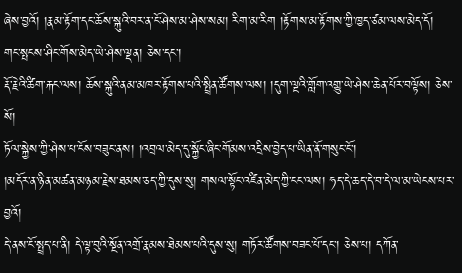ཞེས་བྱའོ། །རྣམ་རྟོག་དང་ཆོས་སྐུའི་བར་ན་ངོ་ཤེས་མ་ཤེས་སམ། རིག་མ་རིག །རྟོགས་མ་རྟོགས་ཀྱི་ཁྱད་ཙམ་ལས་མེད་དོ།
གང་སྤངས་ཤིང་གོས་མེད་ཡེ་ཤེས་ལྡན། ཅེས་དང་།
རྡོ་རྗེའི་ཚིག་རྐང་ལས། ཆོས་སྐུའི་ནམ་མཁར་རྟོགས་པའི་སྤྲིན་ཚོགས་ལས། །དུག་ལྔའི་གློག་འགྱུ་ཡེ་ཤེས་ཆེན་པོར་བལྟོས། ཅེས་སོ།
ཏོལ་སྐྱེས་ཀྱི་ཤེས་པ་ངོས་བཟུང་ནས། །འབྲལ་མེད་དུ་སྐྱོང་ཞིང་གོམས་འདྲིས་བྱེད་པ་ཡིན་ནོ་གསུང་ངོ་།
།མདོར་ན་ཉིན་མཚན་མཉམ་རྗེས་ཐམས་ཅད་ཀྱི་དུས་སུ། གསལ་སྟོང་འཛིན་མེད་ཀྱི་ངང་ལས། ཧད་དེ་ཆད་དེ་བ་དེ་ལ་མ་ཡེངས་པར་བྱའོ།
དེ་ནས་ངོ་སྤྲད་པ་ནི། དེ་ལྟ་བུའི་སྔོན་འགྲོ་རྣམས་ཐེམས་པའི་དུས་སུ། གཏོར་ཚོགས་བཟང་པོ་དང་། ཅེས་པ། དཀོན་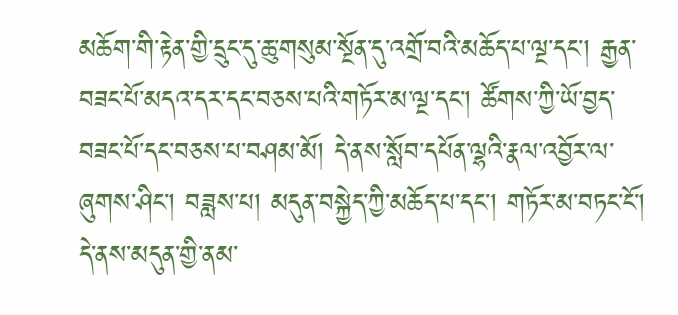མཆོག་གི་རྟེན་གྱི་དྲུང་དུ་ཆུ་གསུམ་སྔོན་དུ་འགྲོ་བའི་མཆོད་པ་ལྔ་དང་། རྒྱན་བཟང་པོ་མདའ་དར་དང་བཅས་པའི་གཏོར་མ་ལྔ་དང་། ཚོགས་ཀྱི་ཡོ་བྱད་བཟང་པོ་དང་བཅས་པ་བཤམ་མོ། དེ་ནས་སློབ་དཔོན་ལྷའི་རྣལ་འབྱོར་ལ་ཞུགས་ཤིང་། བཟླས་པ། མདུན་བསྐྱེད་ཀྱི་མཆོད་པ་དང་། གཏོར་མ་བཏང་ངོ་།
དེ་ནས་མདུན་གྱི་ནམ་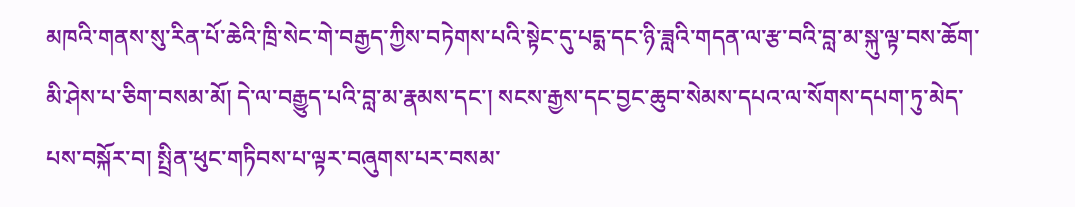མཁའི་གནས་སུ་རིན་པོ་ཆེའི་ཁྲི་སེང་གེ་བརྒྱད་ཀྱིས་བཏེགས་པའི་སྟེང་དུ་པདྨ་དང་ཉི་ཟླའི་གདན་ལ་རྩ་བའི་བླ་མ་སྐུ་ལྟ་བས་ཆོག་མི་ཤེས་པ་ཅིག་བསམ་མོ། དེ་ལ་བརྒྱུད་པའི་བླ་མ་རྣམས་དང་། སངས་རྒྱས་དང་བྱང་ཆུབ་སེམས་དཔའ་ལ་སོགས་དཔག་ཏུ་མེད་པས་བསྐོར་བ། སྤྲིན་ཕུང་གཏིབས་པ་ལྟར་བཞུགས་པར་བསམ་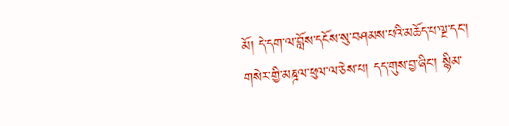མོ། དེ་དག་ལ་བློས་དངོས་སུ་བཤམས་པའི་མཆོད་པ་ལྔ་དང་།
གསེར་གྱི་མཎྜལ་ཕུལ་ལ་ཅེས་པ། དད་གུས་བྱ་ཞིང་། སྙིམ་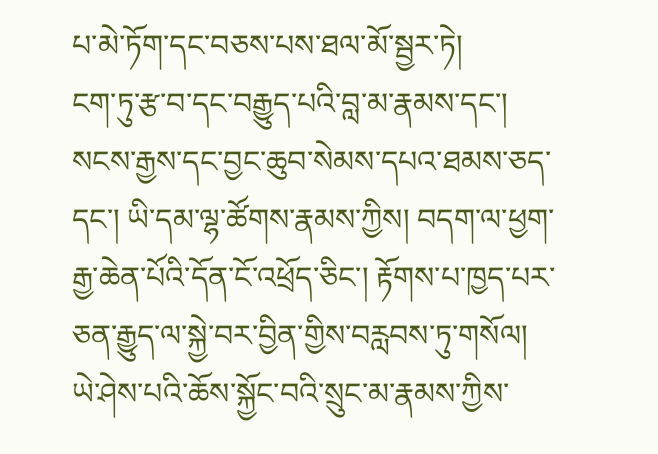པ་མེ་ཏོག་དང་བཅས་པས་ཐལ་མོ་སྦྱར་ཏེ།
ངག་ཏུ་རྩ་བ་དང་བརྒྱུད་པའི་བླ་མ་རྣམས་དང་། སངས་རྒྱས་དང་བྱང་ཆུབ་སེམས་དཔའ་ཐམས་ཅད་དང་། ཡི་དམ་ལྷ་ཚོགས་རྣམས་ཀྱིས། བདག་ལ་ཕྱག་རྒྱ་ཆེན་པོའི་དོན་ངོ་འཕྲོད་ཅིང་། རྟོགས་པ་ཁྱད་པར་ཅན་རྒྱུད་ལ་སྐྱེ་བར་བྱིན་གྱིས་བརླབས་ཏུ་གསོལ།
ཡེ་ཤེས་པའི་ཆོས་སྐྱོང་བའི་སྲུང་མ་རྣམས་ཀྱིས་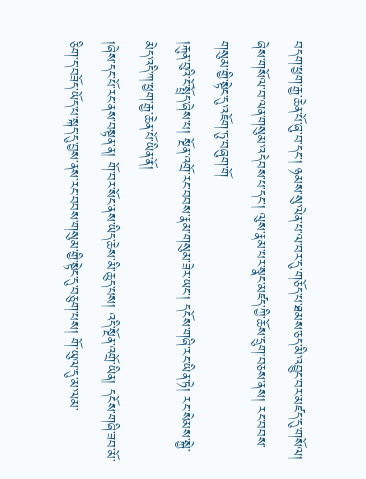བདག་ཕྱག་རྒྱ་ཆེན་པོ་ཞུ་བ་དང་། ཉམས་སུ་ལེན་པ་ལ་བར་དུ་གཅོད་པ་ཐམས་ཅད་མི་འབྱུང་བར་མཛད་དུ་གསོལ།
ཞེས་གསོལ་བ་ལན་གསུམ་འདེབས་པ་དང་། ལུས་རྣམ་པར་སྣང་མཛད་ཀྱི་ཆོས་དྲུག་བཅས་ནས། རང་བབས་གསུམ་གྱི་སྟེང་དུ་འཇོག་ཏུ་བཞུག་གོ
།རྐུན་བུའི་ངོ་སྤྲོད་ཞེས་པ། སྔོན་འགྲོ་རང་བབས་རྣམ་གསུམ་ཟེར་ཡང་། དངོས་གཞི་རང་ཡིན་ཏེ། རང་སེམས་སྐྱེ་མེད་འདི་ཀ་ཕྱག་རྒྱ་ཆེན་པོ་ཡིན་ནོ།
།ཞེས་དང་པོ་རང་ནས་བསྟན་ན། གོ་བར་སོང་ནས་ཡིད་ཆེས་མི་ཆུད་པས། འདི་སྔོན་འགྲོ་ཡིན། དངོས་གཞི་ཟབ་མོ་ཅིག་ད་བཟོད་ཡོད་པ་སྐད་དུ་བྱས་ནས་རང་བབས་གསུམ་གྱི་སྟེང་དུ་བཅུག་པས། གོ་ཡུལ་དུ་མ་ལམ་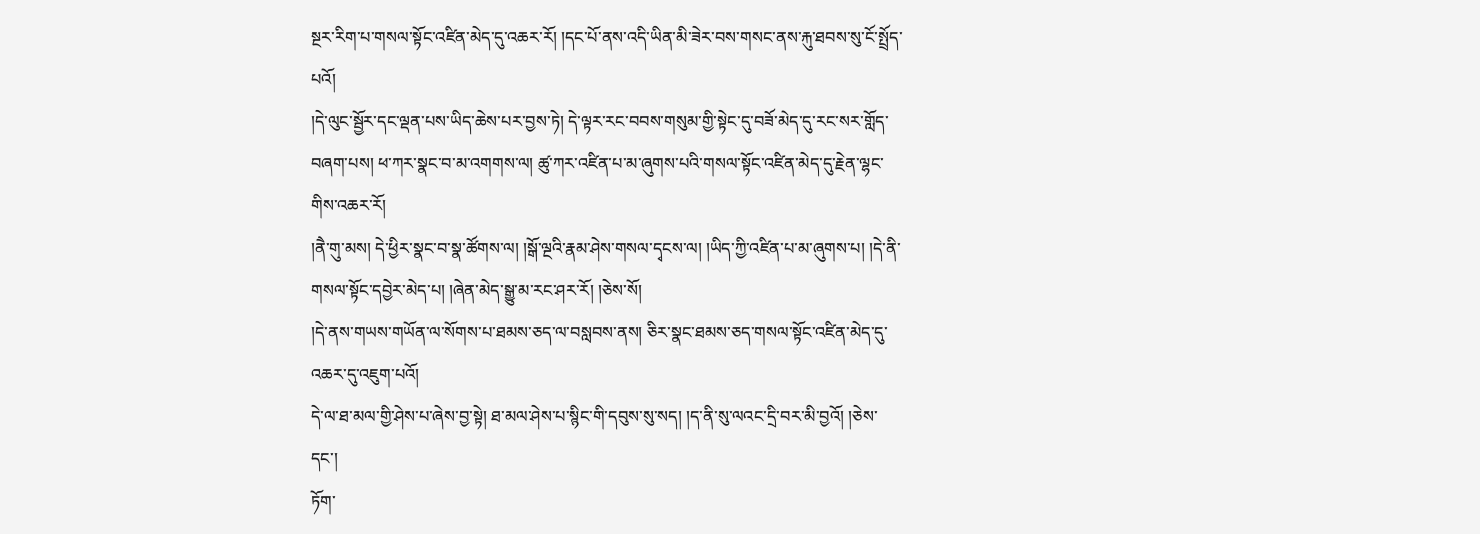སྔར་རིག་པ་གསལ་སྟོང་འཛིན་མེད་དུ་འཆར་རོ། །དང་པོ་ནས་འདི་ཡིན་མི་ཟེར་བས་གསང་ནས་རྐུ་ཐབས་སུ་ངོ་སྤྲོད་པའོ།
།དེ་ལུང་སྦྱོར་དང་ལྡན་པས་ཡིད་ཆེས་པར་བྱས་ཏེ། དེ་ལྟར་རང་བབས་གསུམ་གྱི་སྟེང་དུ་བཟོ་མེད་དུ་རང་སར་གློད་བཞག་པས། ཕ་ཀར་སྣང་བ་མ་འགགས་ལ། ཚུ་ཀར་འཛིན་པ་མ་ཞུགས་པའི་གསལ་སྟོང་འཛིན་མེད་དུ་རྗེན་ལྷང་གིས་འཆར་རོ།
།ནཻ་གུ་མས། དེ་ཕྱིར་སྣང་བ་སྣ་ཚོགས་ལ། །སྒོ་ལྔའི་རྣམ་ཤེས་གསལ་དྭངས་ལ། །ཡིད་ཀྱི་འཛིན་པ་མ་ཞུགས་པ། །དེ་ནི་གསལ་སྟོང་དབྱེར་མེད་པ། །ཞེན་མེད་སྒྱུ་མ་རང་ཤར་རོ། །ཅེས་སོ།
།དེ་ནས་གཡས་གཡོན་ལ་སོགས་པ་ཐམས་ཅད་ལ་བསླབས་ནས། ཅིར་སྣང་ཐམས་ཅད་གསལ་སྟོང་འཛིན་མེད་དུ་འཆར་དུ་འཇུག་པའོ།
དེ་ལ་ཐ་མལ་གྱི་ཤེས་པ་ཞེས་བྱ་སྟེ། ཐ་མལ་ཤེས་པ་སྙིང་གི་དབུས་སུ་སད། །ད་ནི་སུ་ལའང་དྲི་བར་མི་བྱའོ། །ཅེས་དང་།
ཏོག་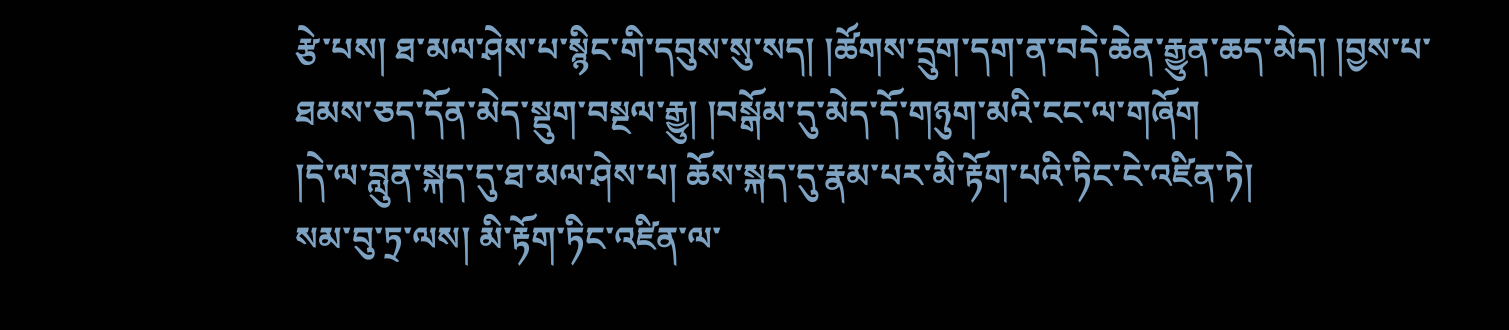རྩེ་པས། ཐ་མལ་ཤེས་པ་སྙིང་གི་དབུས་སུ་སད། །ཚོགས་དྲུག་དག་ན་བདེ་ཆེན་རྒྱུན་ཆད་མེད། །བྱས་པ་ཐམས་ཅད་དོན་མེད་སྡུག་བསྔལ་རྒྱུ། །བསྒོམ་དུ་མེད་དོ་གཉུག་མའི་ངང་ལ་གཞོག
།དེ་ལ་བླུན་སྐད་དུ་ཐ་མལ་ཤེས་པ། ཆོས་སྐད་དུ་རྣམ་པར་མི་རྟོག་པའི་ཏིང་ངེ་འཛིན་ཏེ།
སམ་བུ་ཏྲ་ལས། མི་རྟོག་ཏིང་འཛིན་ལ་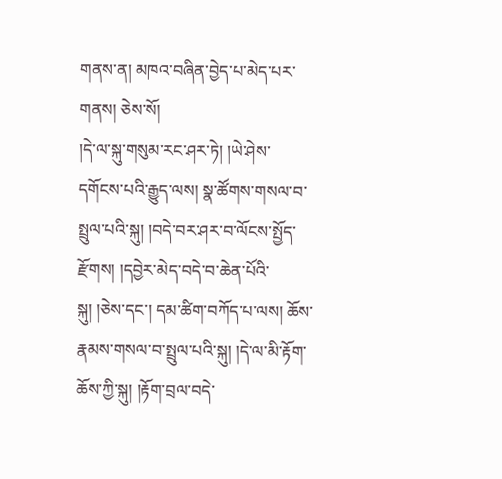གནས་ན། མཁའ་བཞིན་བྱེད་པ་མེད་པར་གནས། ཅེས་སོ།
།དེ་ལ་སྐུ་གསུམ་རང་ཤར་ཏེ། །ཡེ་ཤེས་དགོངས་པའི་རྒྱུད་ལས། སྣ་ཚོགས་གསལ་བ་སྤྲུལ་པའི་སྐུ། །བདེ་བར་ཤར་བ་ལོངས་སྤྱོད་རྫོགས། །དབྱེར་མེད་བདེ་བ་ཆེན་པོའི་སྐུ། །ཅེས་དང་། དམ་ཚིག་བཀོད་པ་ལས། ཆོས་རྣམས་གསལ་བ་སྤྲུལ་པའི་སྐུ། །དེ་ལ་མི་རྟོག་ཆོས་ཀྱི་སྐུ། །རྟོག་བྲལ་བདེ་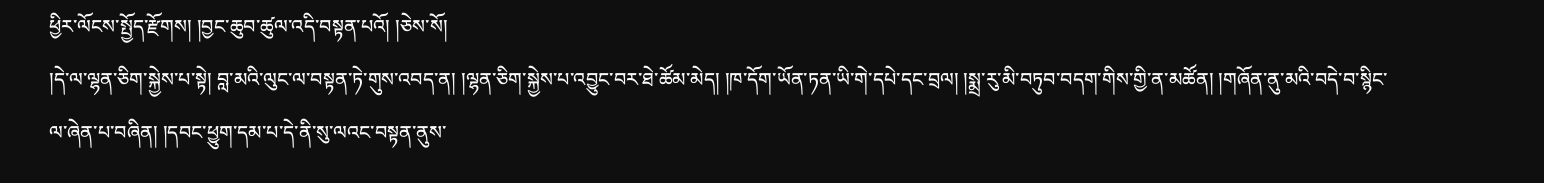ཕྱིར་ལོངས་སྤྱོད་རྫོགས། །བྱང་ཆུབ་ཚུལ་འདི་བསྟན་པའོ། །ཅེས་སོ།
།དེ་ལ་ལྷན་ཅིག་སྐྱེས་པ་སྟེ། བླ་མའི་ལུང་ལ་བསྟན་ཏེ་གུས་འབད་ན། །ལྷན་ཅིག་སྐྱེས་པ་འབྱུང་བར་ཐེ་ཚོམ་མེད། །ཁ་དོག་ཡོན་ཏན་ཡི་གེ་དཔེ་དང་བྲལ། །སྨྲ་རུ་མི་བཏུབ་བདག་གིས་གྱི་ན་མཚོན། །གཞོན་ནུ་མའི་བདེ་བ་སྙིང་ལ་ཞེན་པ་བཞིན། །དབང་ཕྱུག་དམ་པ་དེ་ནི་སུ་ལའང་བསྟན་ནུས་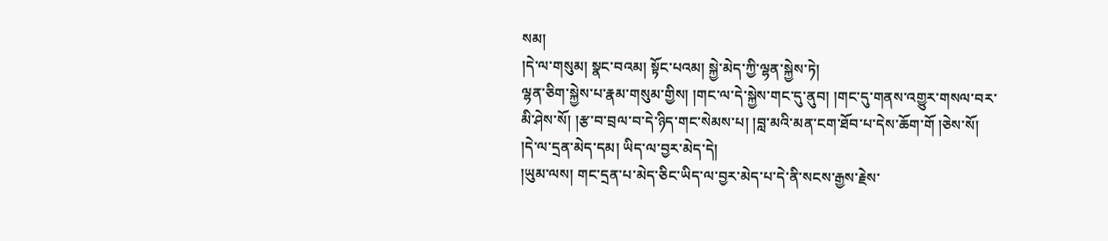སམ།
།དེ་ལ་གསུམ། སྣང་བའམ། སྟོང་པའམ། སྐྱེ་མེད་ཀྱི་ལྷན་སྐྱེས་ཏེ།
ལྷན་ཅིག་སྐྱེས་པ་རྣམ་གསུམ་གྱིས། །གང་ལ་དེ་སྐྱེས་གང་དུ་ནུབ། །གང་དུ་གནས་འགྱུར་གསལ་བར་མི་ཤེས་སོ། །རྩ་བ་བྲལ་བ་དེ་ཉིད་གང་སེམས་པ། །བླ་མའི་མན་ངག་ཐོབ་པ་དེས་ཆོག་གོ །ཅེས་སོ།
།དེ་ལ་དྲན་མེད་དམ། ཡིད་ལ་བྱར་མེད་དེ།
།ཡུམ་ལས། གང་དྲན་པ་མེད་ཅིང་ཡིད་ལ་བྱར་མེད་པ་དེ་ནི་སངས་རྒྱས་རྗེས་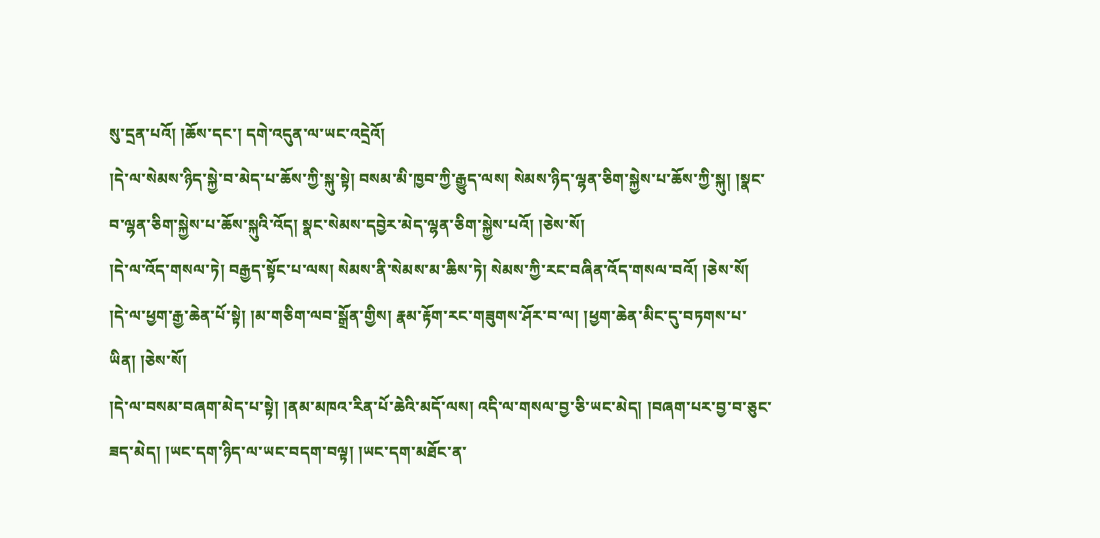སུ་དྲན་པའོ། །ཆོས་དང་། དགེ་འདུན་ལ་ཡང་འདྲེའོ།
།དེ་ལ་སེམས་ཉིད་སྐྱེ་བ་མེད་པ་ཆོས་ཀྱི་སྐུ་སྟེ། བསམ་མི་ཁྱབ་ཀྱི་རྒྱུད་ལས། སེམས་ཉིད་ལྷན་ཅིག་སྐྱེས་པ་ཆོས་ཀྱི་སྐུ། །སྣང་བ་ལྷན་ཅིག་སྐྱེས་པ་ཆོས་སྐུའི་འོད། སྣང་སེམས་དབྱེར་མེད་ལྷན་ཅིག་སྐྱེས་པའོ། །ཅེས་སོ།
།དེ་ལ་འོད་གསལ་ཏེ། བརྒྱད་སྟོང་པ་ལས། སེམས་ནི་སེམས་མ་ཆིས་ཏེ། སེམས་ཀྱི་རང་བཞིན་འོད་གསལ་བའོ། །ཅེས་སོ།
།དེ་ལ་ཕྱག་རྒྱ་ཆེན་པོ་སྟེ། །མ་གཅིག་ལབ་སྒྲོན་གྱིས། རྣམ་རྟོག་རང་གཟུགས་ཤོར་བ་ལ། །ཕྱག་ཆེན་མིང་དུ་བཏགས་པ་ཡིན། །ཅེས་སོ།
།དེ་ལ་བསམ་བཞག་མེད་པ་སྟེ། །ནམ་མཁའ་རིན་པོ་ཆེའི་མདོ་ལས། འདི་ལ་གསལ་བྱ་ཅི་ཡང་མེད། །བཞག་པར་བྱ་བ་ཅུང་ཟད་མེད། །ཡང་དག་ཉིད་ལ་ཡང་བདག་བལྟ། །ཡང་དག་མཐོང་ན་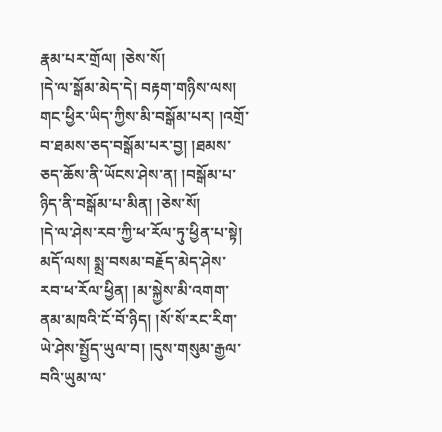རྣམ་པར་གྲོལ། །ཅེས་སོ།
།དེ་ལ་སྒོམ་མེད་དེ། བརྟག་གཉིས་ལས། གང་ཕྱིར་ཡིད་ཀྱིས་མི་བསྒོམ་པར། །འགྲོ་བ་ཐམས་ཅད་བསྒོམ་པར་བྱ། །ཐམས་ཅད་ཆོས་ནི་ཡོངས་ཤེས་ན། །བསྒོམ་པ་ཉིད་ནི་བསྒོམ་པ་མིན། །ཅེས་སོ།
།དེ་ལ་ཤེས་རབ་ཀྱི་ཕ་རོལ་ཏུ་ཕྱིན་པ་སྟེ། མདོ་ལས། སྨྲ་བསམ་བརྗོད་མེད་ཤེས་རབ་ཕ་རོལ་ཕྱིན། །མ་སྐྱེས་མི་འགག་ནམ་མཁའི་ངོ་བོ་ཉིད། །སོ་སོ་རང་རིག་ཡེ་ཤེས་སྤྱོད་ཡུལ་བ། །དུས་གསུམ་རྒྱལ་བའི་ཡུམ་ལ་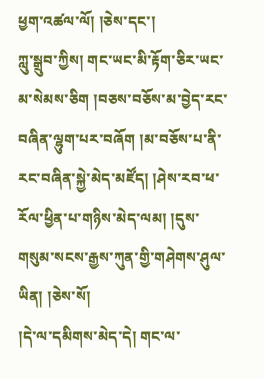ཕྱག་འཚལ་ལོ། །ཅེས་དང་།
ཀླུ་སྒྲུབ་ཀྱིས། གང་ཡང་མི་རྟོག་ཅིར་ཡང་མ་སེམས་ཅིག །བཅས་བཅོས་མ་བྱེད་རང་བཞིན་ལྷུག་པར་བཞོག །མ་བཅོས་པ་ནི་རང་བཞིན་སྐྱེ་མེད་མཛོད། །ཤེས་རབ་ཕ་རོལ་ཕྱིན་པ་གཉིས་མེད་ལམ། །དུས་གསུམ་སངས་རྒྱས་ཀུན་གྱི་གཤེགས་ཤུལ་ཡིན། །ཅེས་སོ།
།དེ་ལ་དམིགས་མེད་དེ། གང་ལ་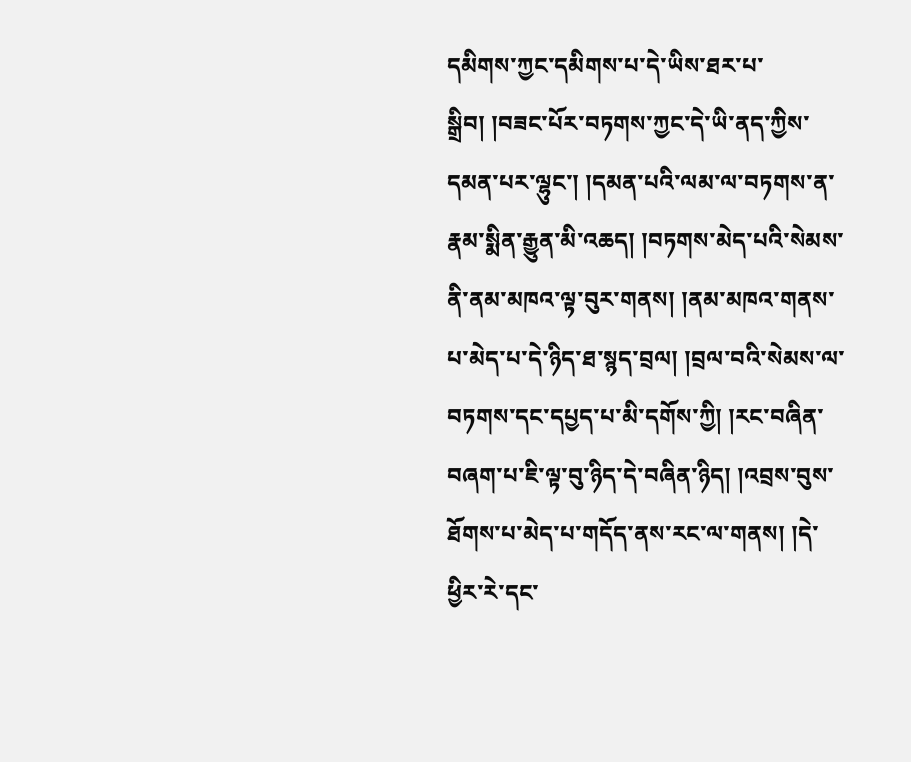དམིགས་ཀྱང་དམིགས་པ་དེ་ཡིས་ཐར་པ་སྒྲིབ། །བཟང་པོར་བཏགས་ཀྱང་དེ་ཡི་ནད་ཀྱིས་དམན་པར་ལྷུང་། །དམན་པའི་ལམ་ལ་བཏགས་ན་རྣམ་སྨིན་རྒྱུན་མི་འཆད། །བཏགས་མེད་པའི་སེམས་ནི་ནམ་མཁའ་ལྟ་བུར་གནས། །ནམ་མཁའ་གནས་པ་མེད་པ་དེ་ཉིད་ཐ་སྙད་བྲལ། །བྲལ་བའི་སེམས་ལ་བཏགས་དང་དཔྱད་པ་མི་དགོས་ཀྱི། །རང་བཞིན་བཞག་པ་ཇི་ལྟ་བུ་ཉིད་དེ་བཞིན་ཉིད། །འབྲས་བུས་ཐོགས་པ་མེད་པ་གདོད་ནས་རང་ལ་གནས། །དེ་ཕྱིར་རེ་དང་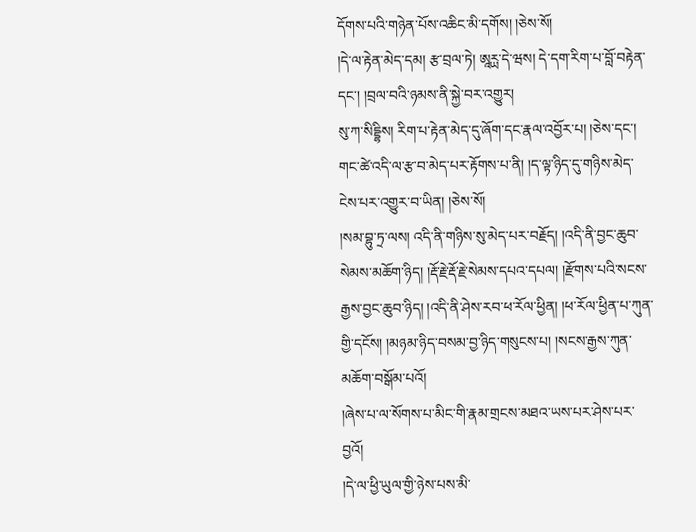དོགས་པའི་གཉེན་པོས་འཆིང་མི་དགོས། །ཅེས་སོ།
།དེ་ལ་རྟེན་མེད་དམ། རྩ་བྲལ་ཏེ། ཨཱཪྻ་དེ་ཝས། དེ་དག་རིག་པ་བློ་བརྟེན་དང་། །བྲལ་བའི་ཉམས་ནི་སྐྱེ་བར་འགྱུར།
སུ་ཀ་སིདྡྷིས། རིག་པ་རྟེན་མེད་དུ་ཞོག་དང་རྣལ་འབྱོར་པ། །ཅེས་དང་།
གང་ཚེ་འདི་ལ་རྩ་བ་མེད་པར་རྟོགས་པ་ནི། །ད་ལྟ་ཉིད་དུ་གཉིས་མེད་ངེས་པར་འགྱུར་བ་ཡིན། །ཅེས་སོ།
།སམ་བྷུ་ཏྲ་ལས། འདི་ནི་གཉིས་སུ་མེད་པར་བརྗོད། །འདི་ནི་བྱང་ཆུབ་སེམས་མཆོག་ཉིད། །རྡོ་རྗེ་རྡོ་རྗེ་སེམས་དཔའ་དཔལ། །རྫོགས་པའི་སངས་རྒྱས་བྱང་ཆུབ་ཉིད། །འདི་ནི་ཤེས་རབ་ཕ་རོལ་ཕྱིན། །ཕ་རོལ་ཕྱིན་པ་ཀུན་གྱི་དངོས། །མཉམ་ཉིད་བསམ་བྱ་ཉིད་གསུངས་པ། །སངས་རྒྱས་ཀུན་མཆོག་བསྒོམ་པའོ།
།ཞེས་པ་ལ་སོགས་པ་མིང་གི་རྣམ་གྲངས་མཐའ་ཡས་པར་ཤེས་པར་བྱའོ།
།དེ་ལ་ཕྱི་ཡུལ་གྱི་ཉེས་པས་མི་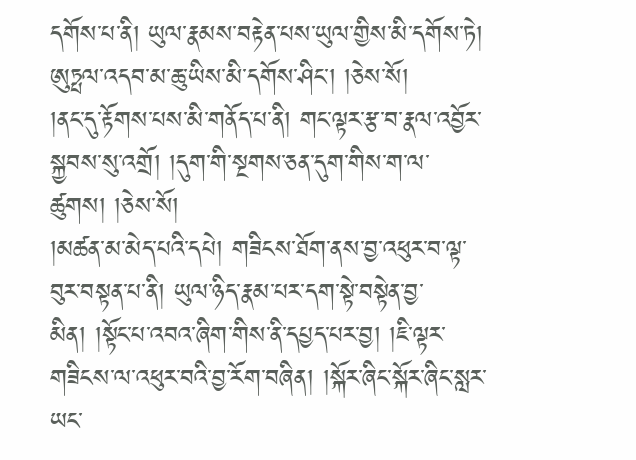དགོས་པ་ནི། ཡུལ་རྣམས་བརྟེན་པས་ཡུལ་གྱིས་མི་དགོས་ཏེ། ཨུཏྤལ་འདབ་མ་ཆུ་ཡིས་མི་དགོས་ཤིང་། །ཅེས་སོ།
།ནང་དུ་རྟོགས་པས་མི་གནོད་པ་ནི། གང་ལྟར་རྩ་བ་རྣལ་འབྱོར་སྐྱབས་སུ་འགྲོ། །དུག་གི་སྔགས་ཅན་དུག་གིས་ག་ལ་ཚུགས། །ཅེས་སོ།
།མཚན་མ་མེད་པའི་དཔེ། གཟིངས་ཐོག་ནས་བྱ་འཕུར་བ་ལྟ་བུར་བསྟན་པ་ནི། ཡུལ་ཉིད་རྣམ་པར་དག་སྟེ་བསྟེན་བྱ་མིན། །སྟོང་པ་འབའ་ཞིག་གིས་ནི་དཔྱད་པར་བྱ། །ཇི་ལྟར་གཟིངས་ལ་འཕུར་བའི་བྱ་རོག་བཞིན། །སྐོར་ཞིང་སྐོར་ཞིང་སླར་ཡང་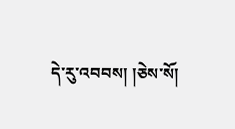དེ་རུ་འབབས། །ཅེས་སོ།